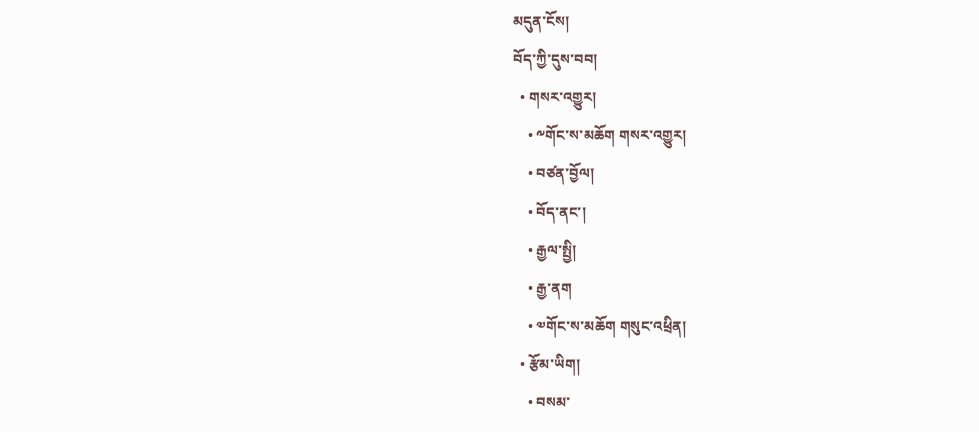མདུན་ངོས།
བོད་ཀྱི་དུས་བབ།
  • གསར་འགྱུར།
    • ༸གོང་ས་མཆོག གསར་འགྱུར།
    • བཙན་བྱོལ།
    • བོད་ནང་།
    • རྒྱལ་སྤྱི།
    • རྒྱ་ནག
    • ༧གོང་ས་མཆོག གསུང་འཕྲིན།
  • རྩོམ་ཡིག།
    • བསམ་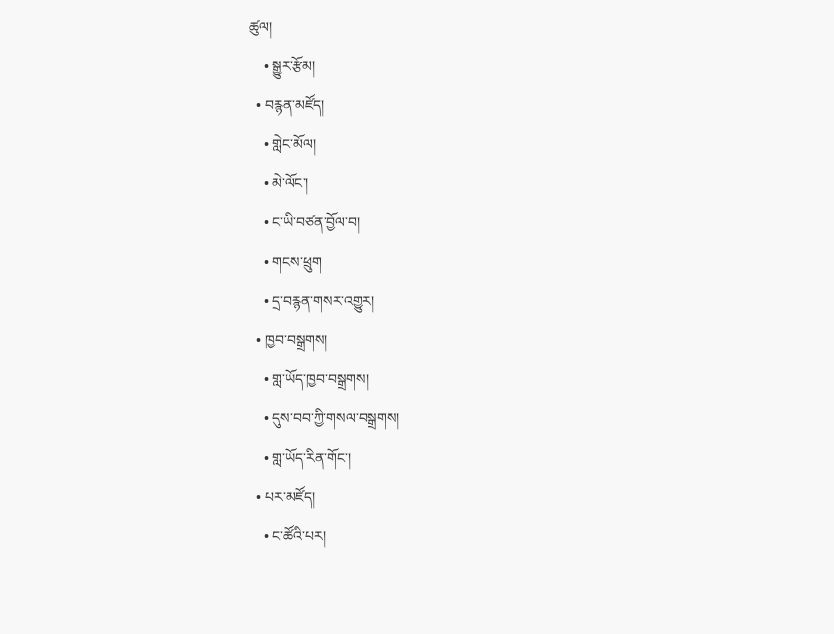ཚུལ།
    • སྒྱུར་རྩོམ།
  • བརྙན་མཛོད།
    • གླེང་མོལ།
    • མེ་ལོང་།
    • ང་ཡི་བཙན་བྱོལ་བ།
    • གངས་ཕྲུག
    • དྲ་བརྙན་གསར་འགྱུར།
  • ཁྱབ་བསྒྲགས།
    • གླ་ཡོད་ཁྱབ་བསྒྲགས།
    • དུས་བབ་ཀྱི་གསལ་བསྒྲགས།
    • གླ་ཡོད་རིན་གོང་།
  • པར་མཛོད།
    • ང་ཚོའི་པར།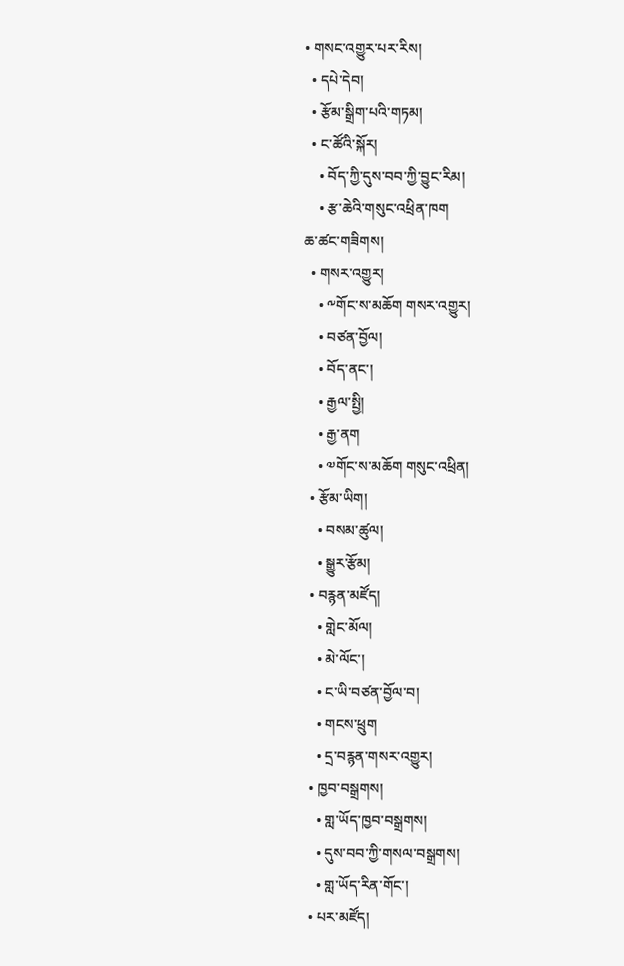• གསང་འགྱུར་པར་རིས།
  • དཔེ་དེབ།
  • རྩོམ་སྒྲིག་པའི་གཏམ།
  • ང་ཚོའི་སྐོར།
    • བོད་ཀྱི་དུས་བབ་ཀྱི་བྱུང་རིམ།
    • རྩ་ཆེའི་གསུང་འཕྲིན་ཁག
ཆ་ཚང་གཟིགས།
  • གསར་འགྱུར།
    • ༸གོང་ས་མཆོག གསར་འགྱུར།
    • བཙན་བྱོལ།
    • བོད་ནང་།
    • རྒྱལ་སྤྱི།
    • རྒྱ་ནག
    • ༧གོང་ས་མཆོག གསུང་འཕྲིན།
  • རྩོམ་ཡིག།
    • བསམ་ཚུལ།
    • སྒྱུར་རྩོམ།
  • བརྙན་མཛོད།
    • གླེང་མོལ།
    • མེ་ལོང་།
    • ང་ཡི་བཙན་བྱོལ་བ།
    • གངས་ཕྲུག
    • དྲ་བརྙན་གསར་འགྱུར།
  • ཁྱབ་བསྒྲགས།
    • གླ་ཡོད་ཁྱབ་བསྒྲགས།
    • དུས་བབ་ཀྱི་གསལ་བསྒྲགས།
    • གླ་ཡོད་རིན་གོང་།
  • པར་མཛོད།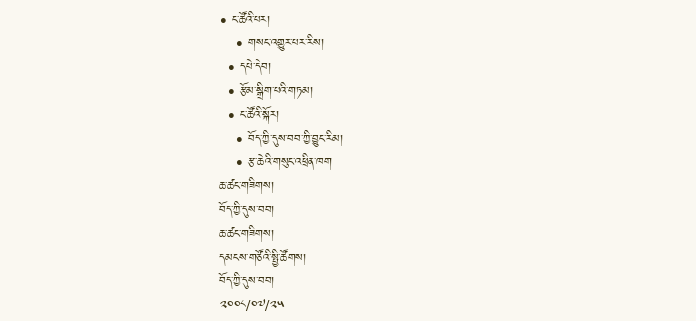• ང་ཚོའི་པར།
    • གསང་འགྱུར་པར་རིས།
  • དཔེ་དེབ།
  • རྩོམ་སྒྲིག་པའི་གཏམ།
  • ང་ཚོའི་སྐོར།
    • བོད་ཀྱི་དུས་བབ་ཀྱི་བྱུང་རིམ།
    • རྩ་ཆེའི་གསུང་འཕྲིན་ཁག
ཆ་ཚང་གཟིགས།
བོད་ཀྱི་དུས་བབ།
ཆ་ཚང་གཟིགས།
དམངས་གཙོའི་སྤྱི་ཚོགས།
བོད་ཀྱི་དུས་བབ།
༢༠༠༨/༠༧/༢༥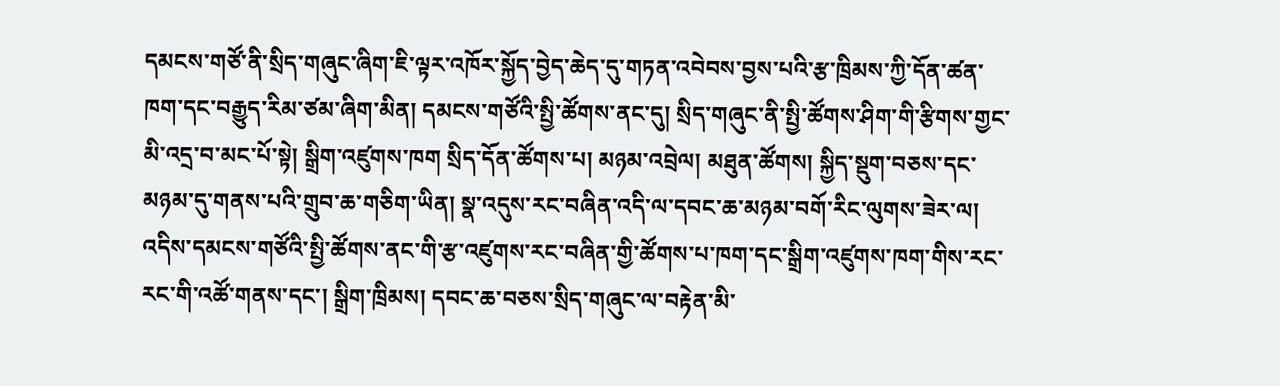དམངས་གཙོ་ནི་སྲིད་གཞུང་ཞིག་ཇི་ལྟར་འཁོར་སྐྱོད་བྱེད་ཆེད་དུ་གཏན་འབེབས་བྱས་པའི་རྩ་ཁྲིམས་ཀྱི་དོན་ཚན་ཁག་དང་བརྒྱུད་རིམ་ཙམ་ཞིག་མིན། དམངས་གཙོའི་སྤྱི་ཚོགས་ནང་དུ། སྲིད་གཞུང་ནི་སྤྱི་ཚོགས་ཤིག་གི་རྩིགས་གྱང་མི་འདྲ་བ་མང་པོ་སྟེ། སྒྲིག་འཛུགས་ཁག སྲིད་དོན་ཚོགས་པ། མཉམ་འབྲེལ། མཐུན་ཚོགས། སྐྱིད་སྡུག་བཅས་དང་མཉམ་དུ་གནས་པའི་གྲུབ་ཆ་གཅིག་ཡིན། སྣ་འདུས་རང་བཞིན་འདི་ལ་དབང་ཆ་མཉམ་བགོ་རིང་ལུགས་ཟེར་ལ། འདིས་དམངས་གཙོའི་སྤྱི་ཚོགས་ནང་གི་རྩ་འཛུགས་རང་བཞིན་གྱི་ཚོགས་པ་ཁག་དང་སྒྲིག་འཛུགས་ཁག་གིས་རང་རང་གི་འཚོ་གནས་དང་། སྒྲིག་ཁྲིམས། དབང་ཆ་བཅས་སྲིད་གཞུང་ལ་བརྟེན་མི་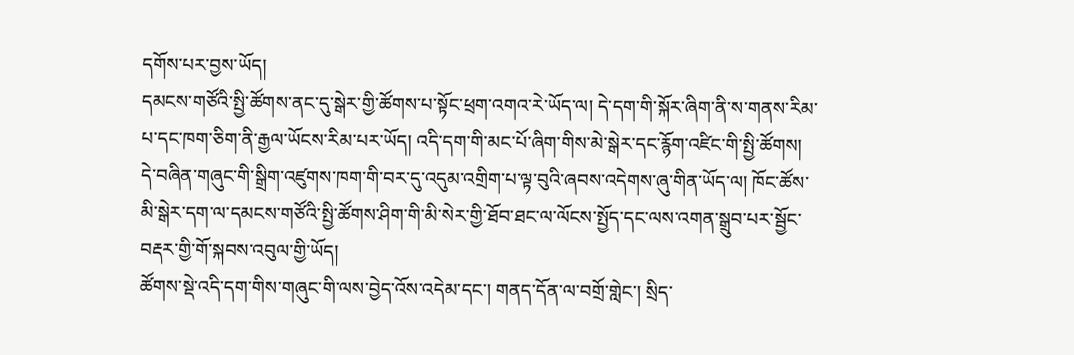དགོས་པར་བྱས་ཡོད།
དམངས་གཙོའི་སྤྱི་ཚོགས་ནང་དུ་སྒེར་གྱི་ཚོགས་པ་སྟོང་ཕྲག་འགའ་རེ་ཡོད་ལ། དེ་དག་གི་སྐོར་ཞིག་ནི་ས་གནས་རིམ་པ་དང་ཁག་ཅིག་ནི་རྒྱལ་ཡོངས་རིམ་པར་ཡོད། འདི་དག་གི་མང་པོ་ཞིག་གིས་མེ་སྒེར་དང་རྙོག་འཛིང་གི་སྤྱི་ཚོགས། དེ་བཞིན་གཞུང་གི་སྒྲིག་འཛུགས་ཁག་གི་བར་དུ་འདུམ་འགྲིག་པ་ལྟ་བུའི་ཞབས་འདེགས་ཞུ་གིན་ཡོད་ལ། ཁོང་ཚོས་མི་སྒེར་དག་ལ་དམངས་གཙོའི་སྤྱི་ཚོགས་ཤིག་གི་མི་སེར་གྱི་ཐོབ་ཐང་ལ་ལོངས་སྤྱོད་དང་ལས་འགན་སྒྲུབ་པར་སྦྱོང་བརྡར་གྱི་གོ་སྐབས་འབུལ་གྱི་ཡོད།
ཚོགས་སྡེ་འདི་དག་གིས་གཞུང་གི་ལས་བྱེད་འོས་འདེམ་དང་། གནད་དོན་ལ་བགྲོ་གླེང་། སྲིད་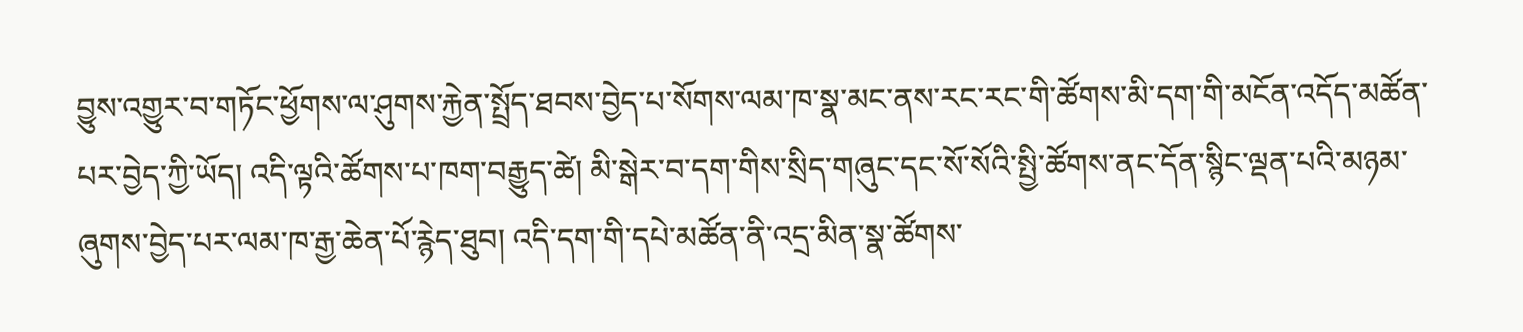བྱུས་འགྱུར་བ་གཏོང་ཕྱོགས་ལ་ཤུགས་རྐྱེན་སྤྲོད་ཐབས་བྱེད་པ་སོགས་ལམ་ཁ་སྣ་མང་ནས་རང་རང་གི་ཚོགས་མི་དག་གི་མངོན་འདོད་མཚོན་པར་བྱེད་ཀྱི་ཡོད། འདི་ལྟའི་ཚོགས་པ་ཁག་བརྒྱུད་ཚེ། མི་སྒེར་བ་དག་གིས་སྲིད་གཞུང་དང་སོ་སོའི་སྤྱི་ཚོགས་ནང་དོན་སྙིང་ལྡན་པའི་མཉམ་ཞུགས་བྱེད་པར་ལམ་ཁ་རྒྱ་ཆེན་པོ་རྙེད་ཐུབ། འདི་དག་གི་དཔེ་མཚོན་ནི་འདྲ་མིན་སྣ་ཚོགས་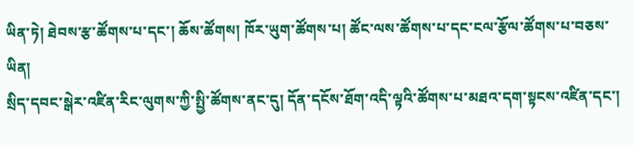ཡིན་ཏེ། ཐེབས་རྩ་ཚོགས་པ་དང་། ཆོས་ཚོགས། ཁོར་ཡུག་ཚོགས་པ། ཚོང་ལས་ཚོགས་པ་དང་ངལ་རྩོལ་ཚོགས་པ་བཅས་ཡིན།
སྲིད་དབང་སྒེར་འཛིན་རིང་ལུགས་ཀྱི་སྤྱི་ཚོགས་ནང་དུ། དོན་དངོས་ཐོག་འདི་ལྟའི་ཚོགས་པ་མཐའ་དག་སྟངས་འཛིན་དང་།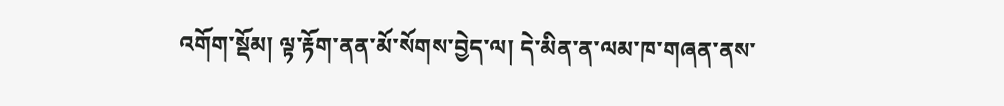འགོག་སྡོམ། ལྟ་རྟོག་ནན་མོ་སོགས་བྱེད་ལ། དེ་མིན་ན་ལམ་ཁ་གཞན་ནས་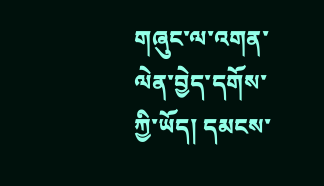གཞུང་ལ་འགན་ལེན་བྱེད་དགོས་ཀྱི་ཡོད། དམངས་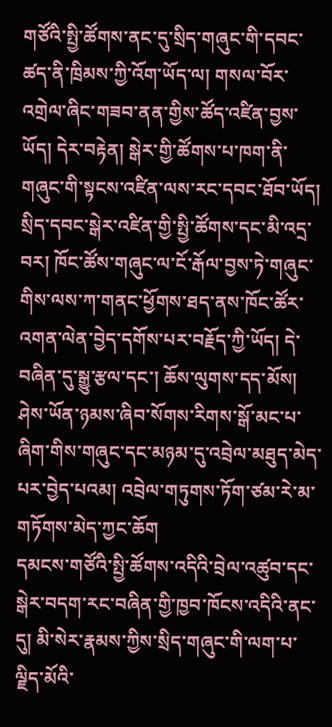གཙོའི་སྤྱི་ཚོགས་ནང་དུ་སྲིད་གཞུང་གི་དབང་ཚད་ནི་ཁྲིམས་ཀྱི་འོག་ཡོད་ལ། གསལ་བོར་འགྲེལ་ཞིང་གཟབ་ནན་གྱིས་ཚོད་འཛིན་བྱས་ཡོད། དེར་བརྟེན། སྒེར་གྱི་ཚོགས་པ་ཁག་ནི་གཞུང་གི་སྟངས་འཛིན་ལས་རང་དབང་ཐོབ་ཡོད། སྲིད་དབང་སྒེར་འཛིན་གྱི་སྤྱི་ཚོགས་དང་མི་འདྲ་བར། ཁོང་ཚོས་གཞུང་ལ་ངོ་རྒོལ་བྱས་ཏེ་གཞུང་གིས་ལས་ཀ་གནང་ཕྱོགས་ཐད་ནས་ཁོང་ཚོར་འགན་ལེན་བྱེད་དགོས་པར་བརྗོད་ཀྱི་ཡོད། དེ་བཞིན་དུ་སྒྱུ་རྩལ་དང་། ཆོས་ལུགས་དད་མོས། ཤེས་ཡོན་ཉམས་ཞིབ་སོགས་རིགས་སྒོ་མང་པ་ཞིག་གིས་གཞུང་དང་མཉམ་དུ་འབྲེལ་མཐུད་མེད་པར་བྱེད་པའམ། འབྲེལ་གཏུགས་ཏོག་ཙམ་རེ་མ་གཏོགས་མེད་ཀྱང་ཆོག
དམངས་གཙོའི་སྤྱི་ཚོགས་འདིའི་བྲེལ་འཚུབ་དང་སྒེར་བདག་རང་བཞིན་གྱི་ཁྱབ་ཁོངས་འདིའི་ནང་དུ། མི་སེར་རྣམས་ཀྱིས་སྲིད་གཞུང་གི་ལག་པ་ལྗིད་མོའི་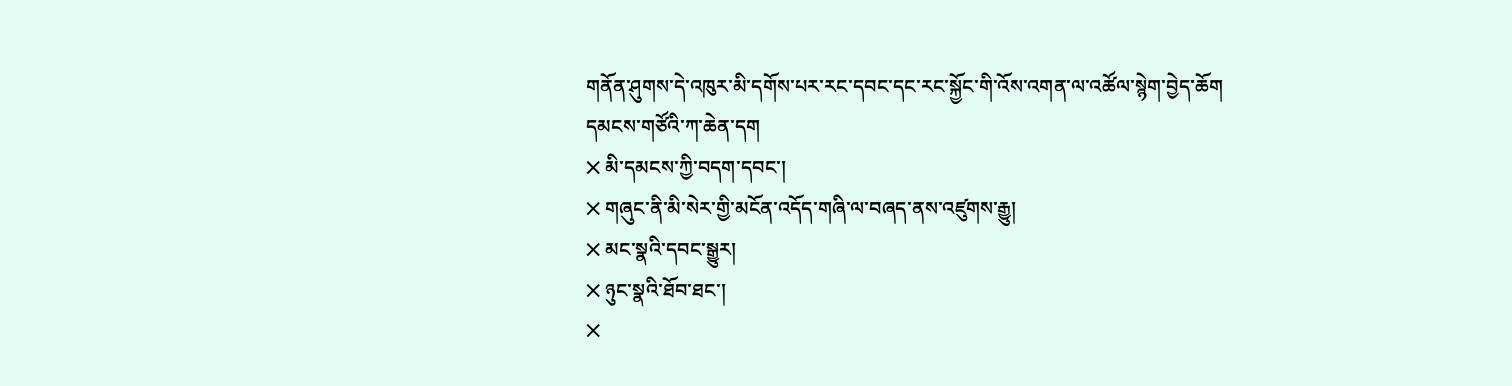གནོན་ཤུགས་དེ་འཁུར་མི་དགོས་པར་རང་དབང་དང་རང་སྐྱོང་གི་འོས་འགན་ལ་འཚོལ་སྙེག་བྱེད་ཆོག
དམངས་གཙོའི་ཀ་ཆེན་དག
྾ མི་དམངས་ཀྱི་བདག་དབང་།
྾ གཞུང་ནི་མི་སེར་གྱི་མངོན་འདོད་གཞི་ལ་བཞད་ནས་འཛུགས་རྒྱུ།
྾ མང་སྣའི་དབང་སྒྱུར།
྾ ཉུང་སྣའི་ཐོབ་ཐང་།
྾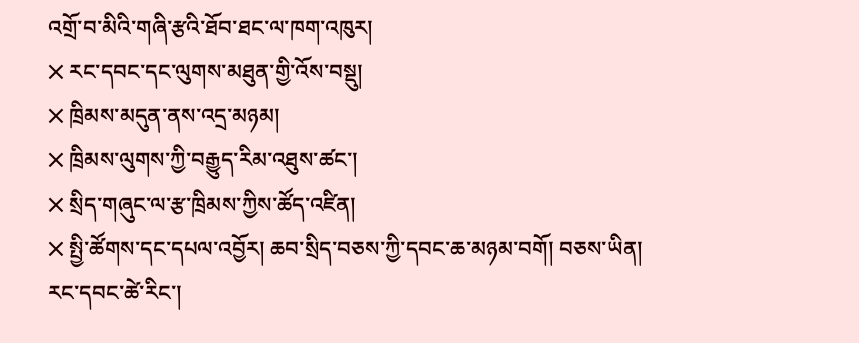འགྲོ་བ་མིའི་གཞི་རྩའི་ཐོབ་ཐང་ལ་ཁག་འཁུར།
྾ རང་དབང་དང་ལུགས་མཐུན་གྱི་འོས་བསྡུ།
྾ ཁྲིམས་མདུན་ནས་འདྲ་མཉམ།
྾ ཁྲིམས་ལུགས་ཀྱི་བརྒྱུད་རིམ་འཐུས་ཚང་།
྾ སྲིད་གཞུང་ལ་རྩ་ཁྲིམས་ཀྱིས་ཚོད་འཛིན།
྾ སྤྱི་ཚོགས་དང་དཔལ་འབྱོར། ཆབ་སྲིད་བཅས་ཀྱི་དབང་ཆ་མཉམ་བགོ། བཅས་ཡིན།
རང་དབང་ཚེ་རིང་།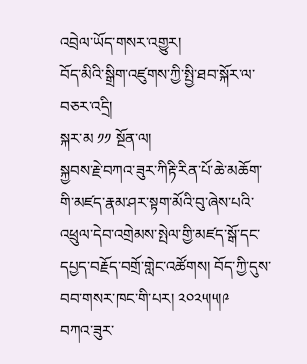འབྲེལ་ཡོད་གསར་འགྱུར།
བོད་མིའི་སྒྲིག་འཛུགས་ཀྱི་སྤྱི་ཐབ་སྐོར་ལ་བཅར་འདྲི།
སྐར་མ ༡༡ སྔོན་ལ།
སྐྱབས་རྗེ་བཀའ་ཟུར་ཀིརྟི་རིན་པོ་ཆེ་མཆོག་གི་མཛད་རྣམ་ཤར་སྟག་མོའི་བུ་ཞེས་པའི་འཕྲུལ་དེབ་འགྲེམས་སྤེལ་གྱི་མཛད་སྒོ་དང་དཔྱད་བརྗོད་བགྲོ་གླེང་འཚོགས། བོད་ཀྱི་དུས་བབ་གསར་ཁང་གི་པར། ༢༠༢༥།༥།༩
བཀའ་ཟུར་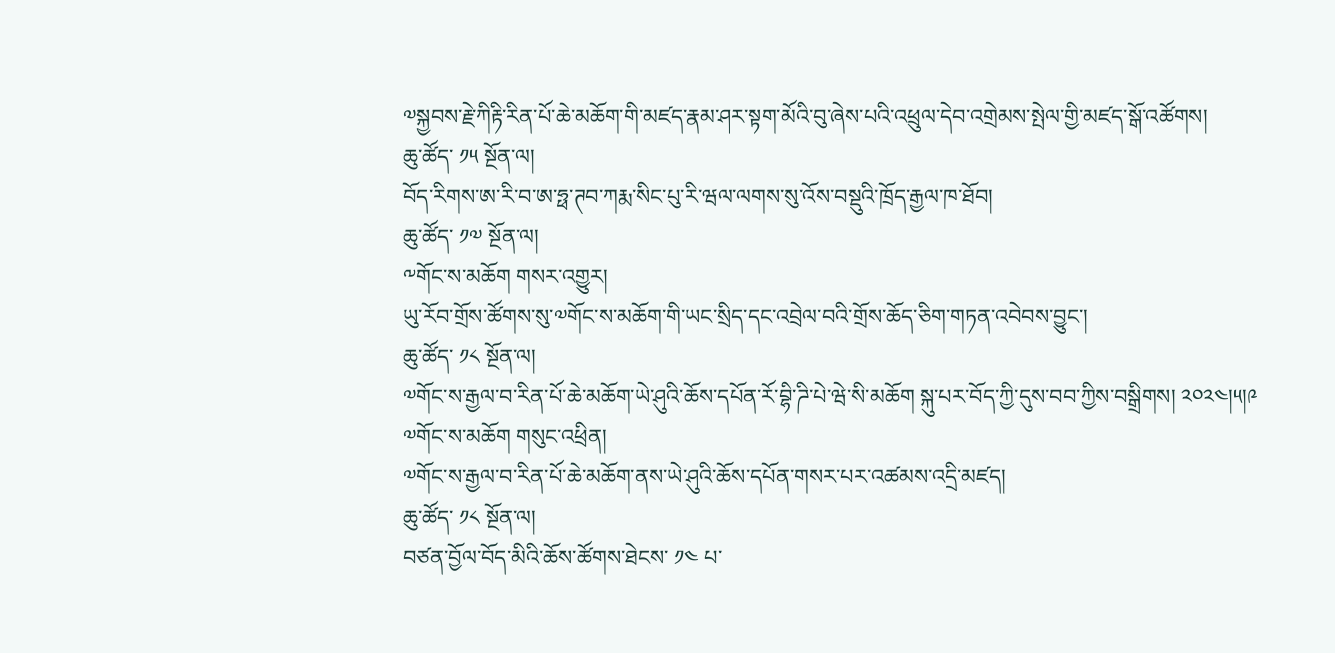༧སྐྱབས་རྗེ་ཀིརྟི་རིན་པོ་ཆེ་མཆོག་གི་མཛད་རྣམ་ཤར་སྟག་མོའི་བུ་ཞེས་པའི་འཕྲུལ་དེབ་འགྲེམས་སྤེལ་གྱི་མཛད་སྒོ་འཚོགས།
ཆུ་ཚོད་ ༡༥ སྔོན་ལ།
བོད་རིགས་ཨ་རི་བ་ཨ་ཧྥ་ཊབ་ཀརྨ་སིང་པུ་རི་ཝལ་ལགས་སུ་འོས་བསྡུའི་ཁྲོད་རྒྱལ་ཁ་ཐོབ།
ཆུ་ཚོད་ ༡༧ སྔོན་ལ།
༸གོང་ས་མཆོག གསར་འགྱུར།
ཡུ་རོབ་གྲོས་ཚོགས་སུ་༧གོང་ས་མཆོག་གི་ཡང་སྲིད་དང་འབྲེལ་བའི་གྲོས་ཆོད་ཅིག་གཏན་འབེབས་བྱུང་།
ཆུ་ཚོད་ ༡༨ སྔོན་ལ།
༧གོང་ས་རྒྱལ་བ་རིན་པོ་ཆེ་མཆོག་ཡེ་ཤུའི་ཆོས་དཔོན་རོ་བྷི་ཌི་པེ་ཝེ་སི་མཆོག སྐུ་པར་བོད་ཀྱི་དུས་བབ་ཀྱིས་བསྒྲིགས། ༢༠༢༤།༥།༩
༧གོང་ས་མཆོག གསུང་འཕྲིན།
༧གོང་ས་རྒྱལ་བ་རིན་པོ་ཆེ་མཆོག་ནས་ཡེ་ཤུའི་ཆོས་དཔོན་གསར་པར་འཚམས་འདྲི་མཛད།
ཆུ་ཚོད་ ༡༨ སྔོན་ལ།
བཙན་བྱོལ་བོད་མིའི་ཆོས་ཚོགས་ཐེངས་ ༡༤ པ་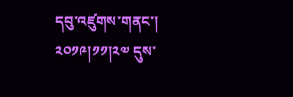དབུ་འཛུགས་གནང་། ༢༠༡༩།༡༡།༢༧ དུས་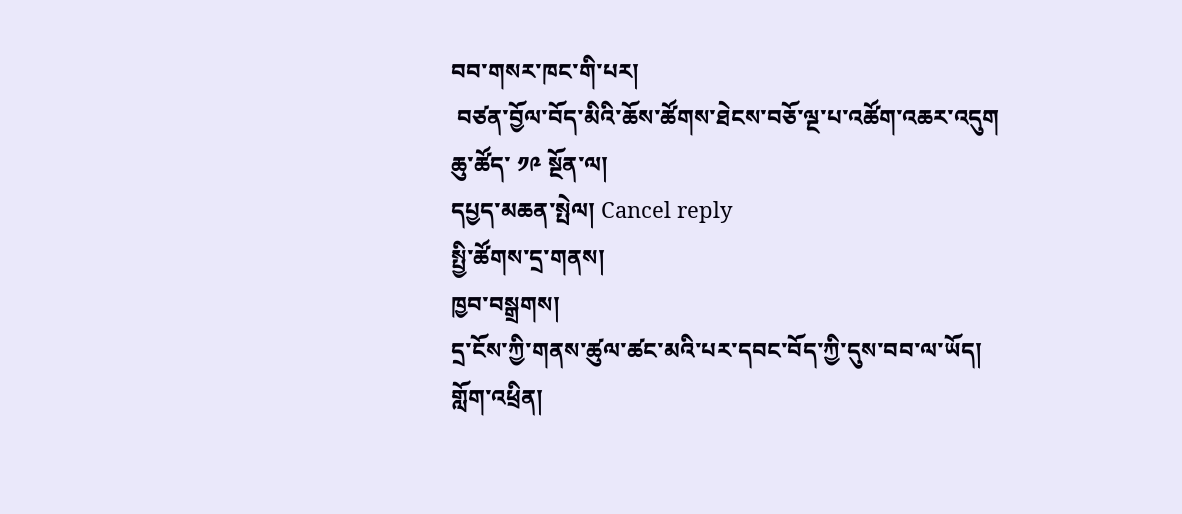བབ་གསར་ཁང་གི་པར།
 བཙན་བྱོལ་བོད་མིའི་ཆོས་ཚོགས་ཐེངས་བཅོ་ལྔ་པ་འཚོག་འཆར་འདུག
ཆུ་ཚོད་ ༡༩ སྔོན་ལ།
དཔྱད་མཆན་སྤེལ། Cancel reply
སྤྱི་ཚོགས་དྲ་གནས།
ཁྱབ་བསྒྲགས།
དྲ་ངོས་ཀྱི་གནས་ཚུལ་ཚང་མའི་པར་དབང་བོད་ཀྱི་དུས་བབ་ལ་ཡོད།
གློག་འཕྲིན།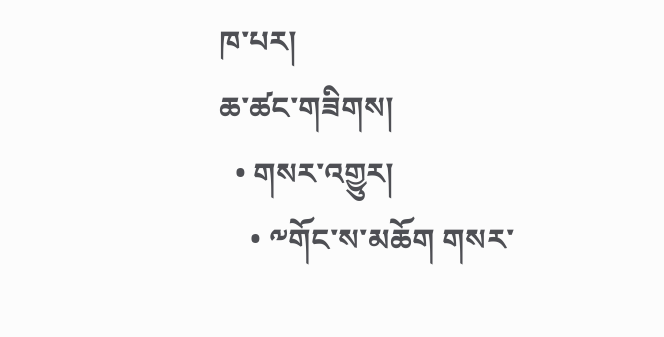ཁ་པར།
ཆ་ཚང་གཟིགས།
  • གསར་འགྱུར།
    • ༸གོང་ས་མཆོག གསར་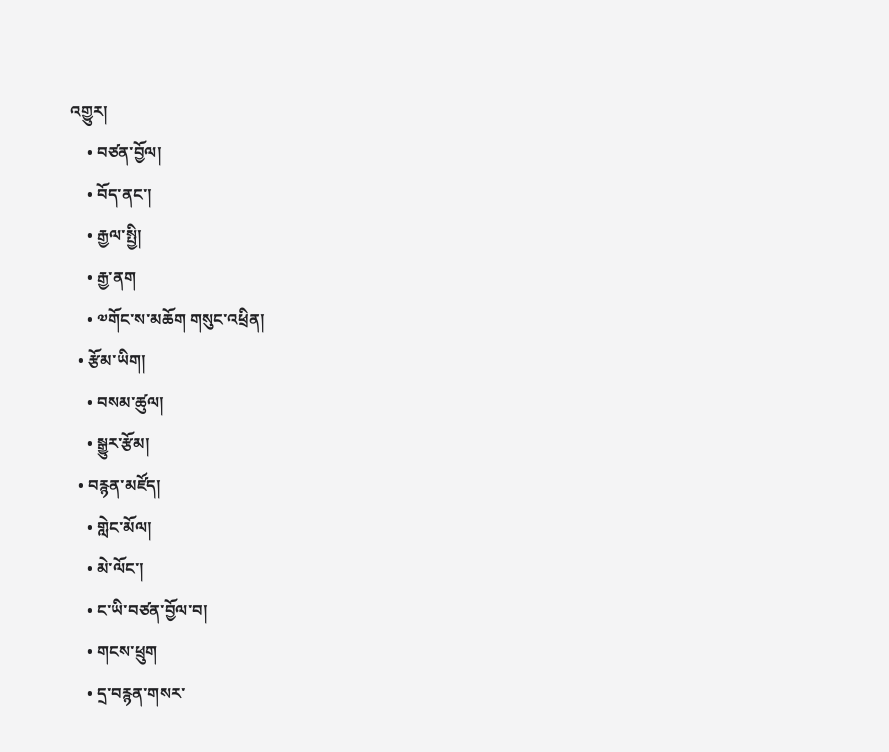འགྱུར།
    • བཙན་བྱོལ།
    • བོད་ནང་།
    • རྒྱལ་སྤྱི།
    • རྒྱ་ནག
    • ༧གོང་ས་མཆོག གསུང་འཕྲིན།
  • རྩོམ་ཡིག།
    • བསམ་ཚུལ།
    • སྒྱུར་རྩོམ།
  • བརྙན་མཛོད།
    • གླེང་མོལ།
    • མེ་ལོང་།
    • ང་ཡི་བཙན་བྱོལ་བ།
    • གངས་ཕྲུག
    • དྲ་བརྙན་གསར་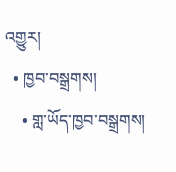འགྱུར།
  • ཁྱབ་བསྒྲགས།
    • གླ་ཡོད་ཁྱབ་བསྒྲགས།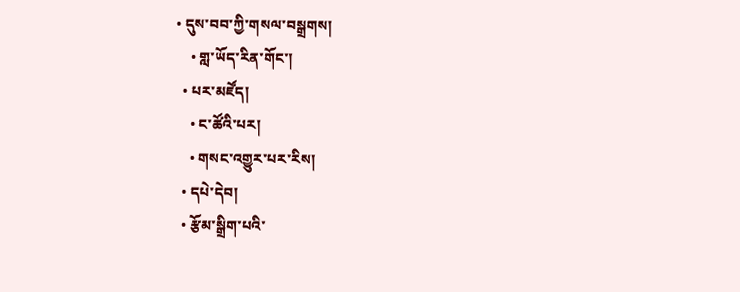• དུས་བབ་ཀྱི་གསལ་བསྒྲགས།
    • གླ་ཡོད་རིན་གོང་།
  • པར་མཛོད།
    • ང་ཚོའི་པར།
    • གསང་འགྱུར་པར་རིས།
  • དཔེ་དེབ།
  • རྩོམ་སྒྲིག་པའི་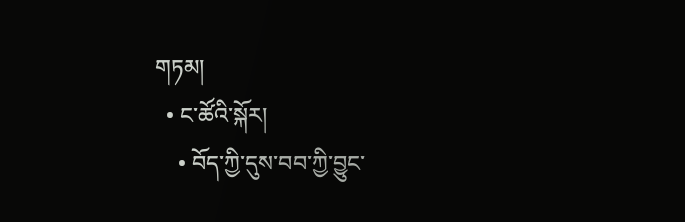གཏམ།
  • ང་ཚོའི་སྐོར།
    • བོད་ཀྱི་དུས་བབ་ཀྱི་བྱུང་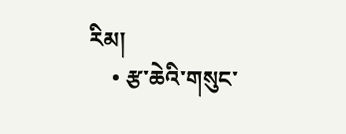རིམ།
    • རྩ་ཆེའི་གསུང་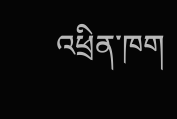འཕྲིན་ཁག